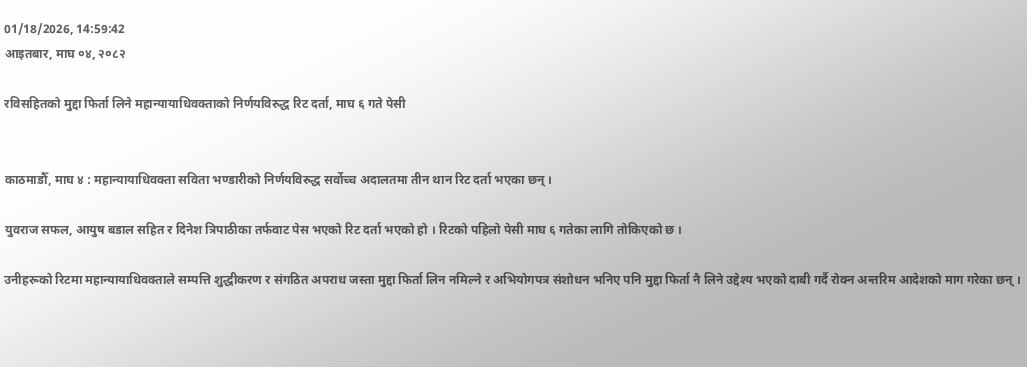01/18/2026, 14:59:42
आइतबार, माघ ०४, २०८२

रविसहितको मुद्दा फिर्ता लिने महान्यायाधिवक्ताको निर्णयविरुद्ध रिट दर्ता, माघ ६ गते पेसी


काठमाडौँ, माघ ४ : महान्यायाधिवक्ता सविता भण्डारीको निर्णयविरुद्ध सर्वोच्च अदालतमा तीन थान रिट दर्ता भएका छन् ।

युवराज सफल, आयुष बडाल सहित र दिनेश त्रिपाठीका तर्फवाट पेस भएको रिट दर्ता भएको हो । रिटको पहिलो पेसी माघ ६ गतेका लागि तोकिएको छ ।

उनीहरूको रिटमा महान्यायाधिवक्ताले सम्पत्ति शुद्धीकरण र संगठित अपराध जस्ता मुद्दा फिर्ता लिन नमिल्ने र अभियोगपत्र संशोधन भनिए पनि मुद्दा फिर्ता नै लिने उद्देश्य भएको दाबी गर्दै रोक्न अन्तरिम आदेशको माग गरेका छन् ।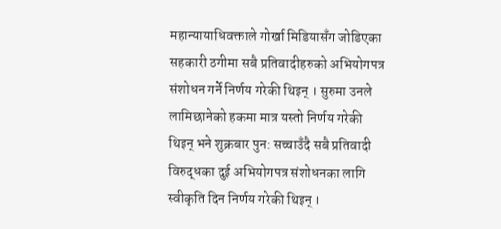महान्यायाधिवक्ताले गोर्खा मिडियासँग जोडिएका सहकारी ठगीमा सबै प्रतिवादीहरुको अभियोगपत्र स‌ंशोधन गर्ने निर्णय गरेकी थिइन् । सुरुमा उनले लामिछानेको हकमा मात्र यस्तो निर्णय गरेकी थिइन् भने शुक्रबार पुन: सच्चाउँदै सबै प्रतिवादी विरुद्धका दुई अभियोगपत्र स‌ंशोधनका लागि स्वीकृति दिन निर्णय गरेकी थिइन् ।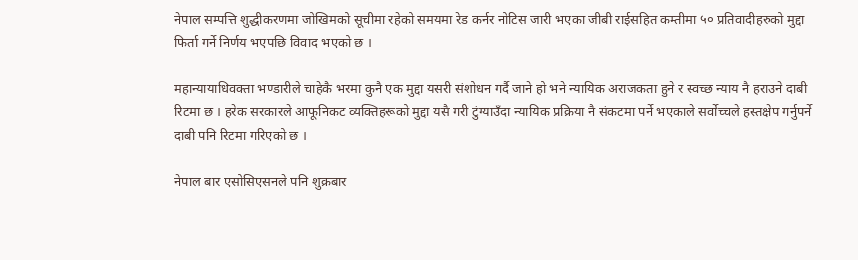नेपाल सम्पत्ति शुद्धीकरणमा जोखिमको सूचीमा रहेको समयमा रेड कर्नर नोटिस जारी भएका जीबी राईसहित कम्तीमा ५० प्रतिवादीहरुको मुद्दा फिर्ता गर्ने निर्णय भएपछि विवाद भएको छ ।

महान्यायाधिवक्ता भण्डारीले चाहेकै भरमा कुनै एक मुद्दा यसरी संशोधन गर्दै जाने हो भने न्यायिक अराजकता हुने र स्वच्छ न्याय नै हराउने दाबी रिटमा छ । हरेक सरकारले आफूनिकट व्यक्तिहरूको मुद्दा यसै गरी टुंग्याउँदा न्यायिक प्रक्रिया नै संकटमा पर्ने भएकाले सर्वोच्चले हस्तक्षेप गर्नुपर्ने दाबी पनि रिटमा गरिएको छ ।

नेपाल बार एसोसिएसनले पनि शुक्रबार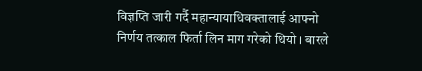विज्ञप्ति जारी गर्दै महान्यायाधिवक्तालाई आफ्नो निर्णय तत्काल फिर्ता लिन माग गरेको थियो । बारले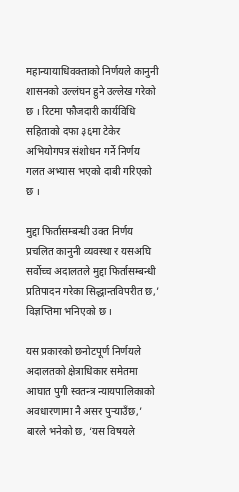महान्यायाधिवक्ताको निर्णयले कानुनी शासनको उल्लंघन हुने उल्लेख गरेको छ । रिटमा फौजदारी कार्यविधि स‌हिताको दफा ३६मा टेकेर अभियोगपत्र स‌ंशोधन गर्ने निर्णय गलत अभ्यास भएको दाबी गरिएको छ ।

मुद्दा फिर्तासम्बन्धी उक्त निर्णय प्रचलित कानुनी व्यवस्था र यसअघि सर्वोच्च अदालतले मुद्दा फिर्तासम्बन्धी प्रतिपादन गरेका सिद्धान्तविपरीत छ,’ विज्ञप्तिमा भनिएको छ ।

यस प्रकारको छनोटपूर्ण निर्णयले अदालतको क्षेत्राधिकार समेतमा आघात पुगी स्वतन्त्र न्यायपालिकाको अवधारणामा नै असर पुर्‍याउँछ,’  बारले भनेको छ, ‘यस विषयले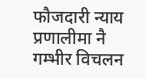फौजदारी न्याय प्रणालीमा नै गम्भीर विचलन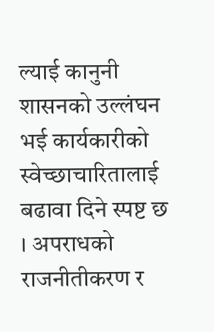ल्याई कानुनी शासनको उल्लंघन भई कार्यकारीको स्वेच्छाचारितालाई बढावा दिने स्पष्ट छ । अपराधको राजनीतीकरण र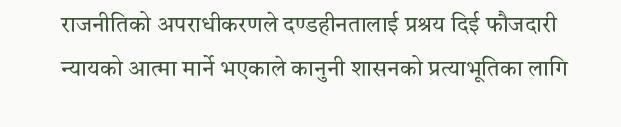राजनीतिको अपराधीकरणले दण्डहीनतालाई प्रश्रय दिई फौजदारी न्यायको आत्मा मार्ने भएकाले कानुनी शासनको प्रत्याभूतिका लागि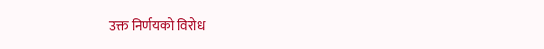उक्त निर्णयको विरोध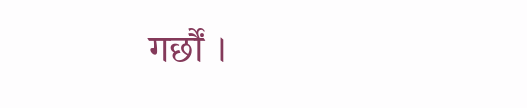गर्छौं ।